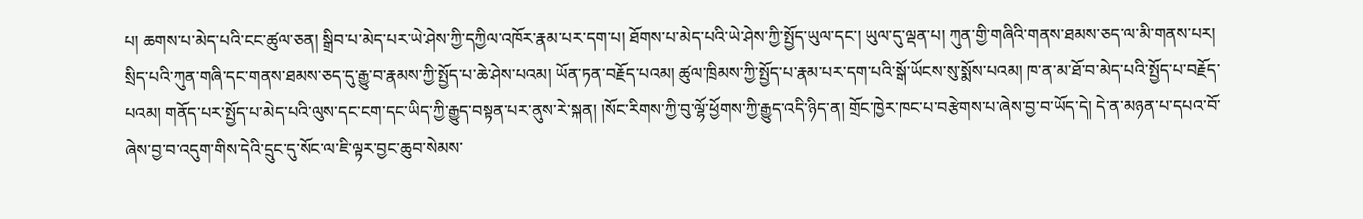པ། ཆགས་པ་མེད་པའི་ངང་ཚུལ་ཅན། སྒྲིབ་པ་མེད་པར་ཡེ་ཤེས་ཀྱི་དཀྱིལ་འཁོར་རྣམ་པར་དག་པ། ཐོགས་པ་མེད་པའི་ཡེ་ཤེས་ཀྱི་སྤྱོད་ཡུལ་དང་། ཡུལ་དུ་ལྡན་པ། ཀུན་གྱི་གཞིའི་གནས་ཐམས་ཅད་ལ་མི་གནས་པར། སྲིད་པའི་ཀུན་གཞི་དང་གནས་ཐམས་ཅད་དུ་རྒྱུ་བ་རྣམས་ཀྱི་སྤྱོད་པ་ཆེ་ཤེས་པའམ། ཡོན་ཏན་བརྗོད་པའམ། ཚུལ་ཁྲིམས་ཀྱི་སྤྱོད་པ་རྣམ་པར་དག་པའི་སྒོ་ཡོངས་སུ་སྨོས་པའམ། ཁ་ན་མ་ཐོ་བ་མེད་པའི་སྤྱོད་པ་བརྗོད་པའམ། གནོད་པར་སྤྱོད་པ་མེད་པའི་ལུས་དང་ངག་དང་ཡིད་ཀྱི་རྒྱུད་བསྟན་པར་ནུས་རེ་སྐན། །སོང་རིགས་ཀྱི་བུ་ལྷོ་ཕྱོགས་ཀྱི་རྒྱུད་འདི་ཉིད་ན། གྲོང་ཁྱེར་ཁང་པ་བརྩེགས་པ་ཞེས་བྱ་བ་ཡོད་དེ། དེ་ན་མཉན་པ་དཔའ་བོ་ཞེས་བྱ་བ་འདུག་གིས་དེའི་དྲུང་དུ་སོང་ལ་ཇི་ལྟར་བྱང་ཆུབ་སེམས་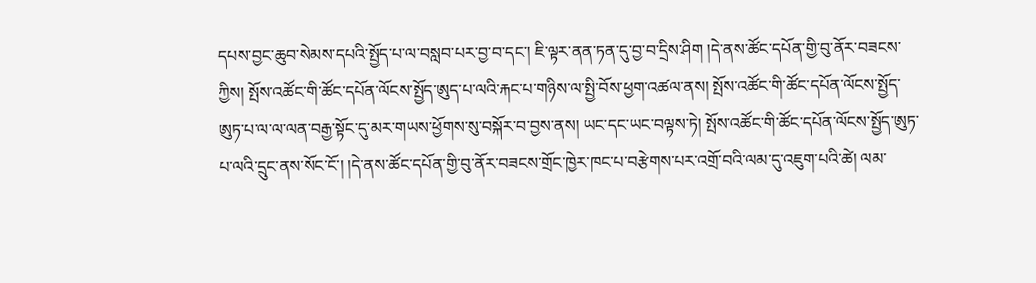དཔས་བྱང་ཆུབ་སེམས་དཔའི་སྤྱོད་པ་ལ་བསླབ་པར་བྱ་བ་དང་། ཇི་ལྟར་ནན་ཏན་དུ་བྱ་བ་དྲིས་ཤིག །དེ་ནས་ཚོང་དཔོན་གྱི་བུ་ནོར་བཟངས་ཀྱིས། སྤོས་འཚོང་གི་ཚོང་དཔོན་ལོངས་སྤྱོད་ཨུད་པ་ལའི་རྐང་པ་གཉིས་ལ་སྤྱི་བོས་ཕྱག་འཚལ་ནས། སྤོས་འཚོང་གི་ཚོང་དཔོན་ལོངས་སྤྱོད་ཨུཏ་པ་ལ་ལ་ལན་བརྒྱ་སྟོང་དུ་མར་གཡས་ཕྱོགས་སུ་བསྐོར་བ་བྱས་ནས། ཡང་དང་ཡང་བལྟས་ཏེ། སྤོས་འཚོང་གི་ཚོང་དཔོན་ལོངས་སྤྱོད་ཨུཏ་པ་ལའི་དྲུང་ནས་སོང་ངོ་། །དེ་ནས་ཚོང་དཔོན་གྱི་བུ་ནོར་བཟངས་གྲོང་ཁྱེར་ཁང་པ་བརྩེགས་པར་འགྲོ་བའི་ལམ་དུ་འཇུག་པའི་ཚེ། ལམ་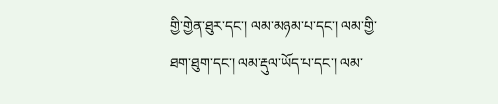གྱི་གྱེན་ཐུར་དང་། ལམ་མཉམ་པ་དང་། ལམ་གྱི་ཐག་ཐུག་དང་། ལམ་རྡུལ་ཡོད་པ་དང་། ལམ་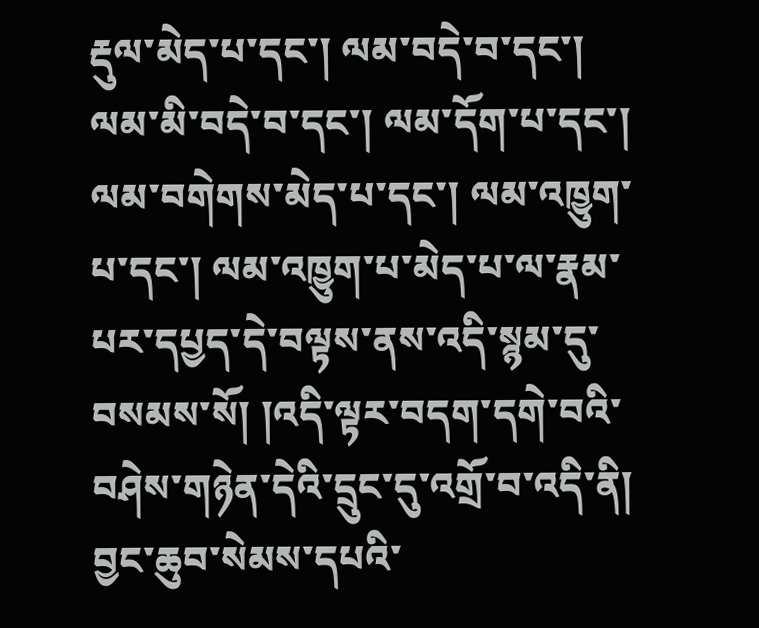རྡུལ་མེད་པ་དང་། ལམ་བདེ་བ་དང་། ལམ་མི་བདེ་བ་དང་། ལམ་དོག་པ་དང་། ལམ་བགེགས་མེད་པ་དང་། ལམ་འཁྱུག་པ་དང་། ལམ་འཁྱུག་པ་མེད་པ་ལ་རྣམ་པར་དཔྱད་དེ་བལྟས་ནས་འདི་སྙམ་དུ་བསམས་སོ། །འདི་ལྟར་བདག་དགེ་བའི་བཤེས་གཉེན་དེའི་དྲུང་དུ་འགྲོ་བ་འདི་ནི། བྱང་ཆུབ་སེམས་དཔའི་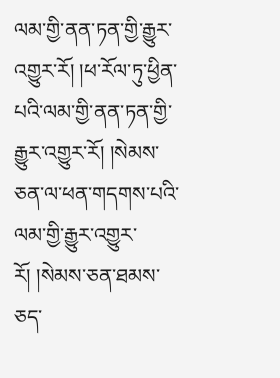ལམ་གྱི་ནན་ཏན་གྱི་རྒྱུར་འགྱུར་རོ། །ཕ་རོལ་ཏུ་ཕྱིན་པའི་ལམ་གྱི་ནན་ཏན་གྱི་རྒྱུར་འགྱུར་རོ། །སེམས་ཅན་ལ་ཕན་གདགས་པའི་ལམ་གྱི་རྒྱུར་འགྱུར་རོ། །སེམས་ཅན་ཐམས་ཅད་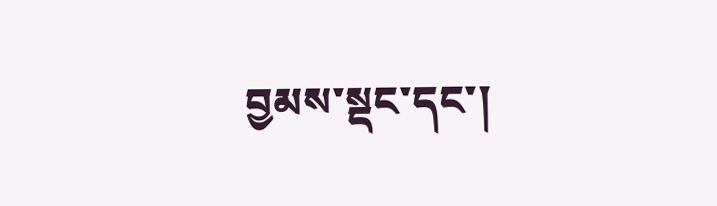བྱམས་སྡང་དང་།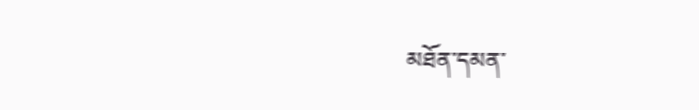མཐོན་དམན་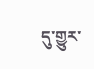དུ་གྱུར་